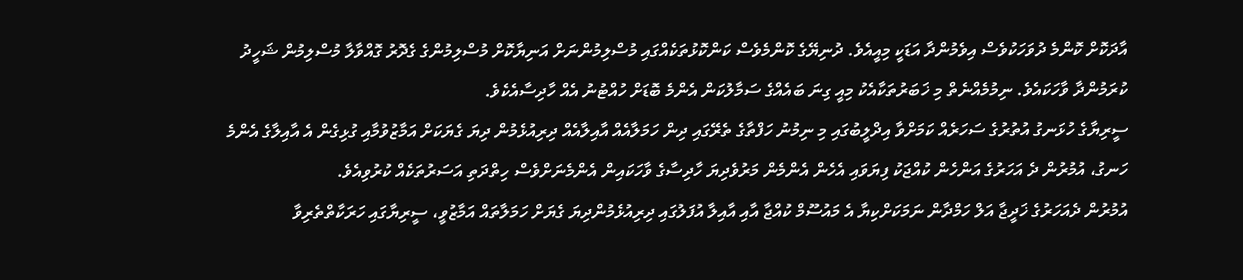އާދަކޮށް ކޮންމެ ދުވަހަކުވެސް އިވެމުންދާ އަޑަކީ މިއީއެވެ. ދުނިޔޭގެ ކޮންމެވެސް ކަންކޮޅުތަކެއްގައި މުސްލިމުންނަށް އަނިޔާކޮށް މުސްލިމުންގެ ގެދޮރު ގޮއްވާލާ މުސްލިމުން ޝަހީދު ކުރަމުންދާ ވާހަކައެވެ. ނިމުމެއްނެތް މި ޚަބަރުތަކާއެކު މިއީ ގިނަ ބައެއްގެ ސަމާލުކަން އެންމެ ބޮޑަށް ހުއްޓުނު އެއް ހާދިސާއެކެވެ.
ސީރިޔާގެ ހުޅަނގު އުތުރުގެ ސަހަރެއް ކަމަށްވާ އިދްލީބުގައި މި ނިމުނު ހަފްތާގެ ތެރޭގައި ދިން ހަމަލާއެއް އާއިލާއެއް ދިރިއުޅެމުން ދިޔަ ގެޔަކަށް އަމާޒުވުމާއި ގުޅިގެން އެ އާއިލާގެ އެންމެ ހަނގު، އުމުރުން ދެ އަހަރުގެ އަންހެން ކުއްޖަކު ފިޔަވައި އެހެން އެންމެން މަރުވެދިޔަ ހާދިސާގެ ވާހަކައިން އެންމެނަށްވެސް ހިތްދަތި އަސަރުތަކެއް ކުރުވިއެވެ.
އުމުރުން ދެއަހަރުގެ ޚަދީޖާ އަލް ހަމްދާން ނަމަކަށްކިޔާ އެ މައުސޫމް ކުއްޖާ އާއި އާއިލާ އުފަލުގައި ދިރިއުޅެމުންދިޔަ ގެޔަށް ހަމަލާތައް އަމާޒުވީ، ސީރިޔާގައި ހަރަކާތްތެރިވާ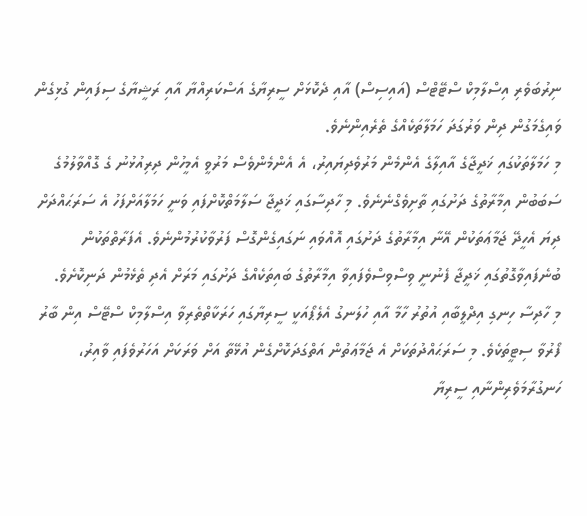ނިރުބަވެރި އިސްލާމިކް ސްޓޭޓްސް (އައިސިސް) އާއި ދެކޮޅަށް ސީރިޔާގެ އަސްކަރިއްޔާ އާއި ރަޝީޔާގެ ސިފައިން ގުޅިގެން ވައިގެމަގުން ދިން ވަރުގަދަ ހަމަލާތަކެއްގެ ތެރެއިންނެވެ.
މި ހަމަލާތަކުގައި ޚަދީޖާގެ އާއިލާގެ އެންމެން މަރުވެދިޔައިރު، އެ އެންމެންވެސް މަރުވީ އެމީހުން ދިރިއުޅުނު ގެ ގޮއްވާލުމުގެ ސަބަބުން އިމާރާތުގެ ދަށުގައި ތާށިވެގްނެނެވެ. މި ހާދިސާގައި ޚަދީޖާ ސަލާމަތްކޮށްފައި ވަނީ ހަމަލާއަށްފަހު އެ ސަރަޙައްދަށް ދިޔަ އެހީދޭ ޖަމާޢަތަކުން އޭނާ އިމާރާތުގެ ދަށުގައި އޮއްވައި ނަގައިގެންގޮސް ފަރުވާކުރުމުންނެވެ. އެފަރާތްތަކުން ބުނެފައިވާގޮތުގައި ޚަދީޖާ ފެނުނީ ވިސްވިސްވެފައިވާ އިމާރާތުގެ ބައިތަކެއްގެ ދަށުގައި މަރަށް އެދި ތެޅެމުން ދަނިކޮށެވެ.
މި ހާދިސާ ހިނގި އިދްލީބާއި އުތުރު ހާމާ އާއި ހުލަނގު އެލެޕޯއަކީ ސީރިޔާގައި ހަރަކާތްތެރިވާ އިސްލާމިކް ސްޓޭސް އިން ބާރު ފޯރުވާ ސިޓީތަކެވެ. މި ސަރަޙައްދުތަކަށް އެ ޖަމާޢަތުން އަތްގަދަކޮށްގެން އުޅޭތާ އަށް ވަރަކަށް އަހަރުވެފައި ވާއިރު، ހަނގުރާމަވެރިންނާއި ސީރިޔާ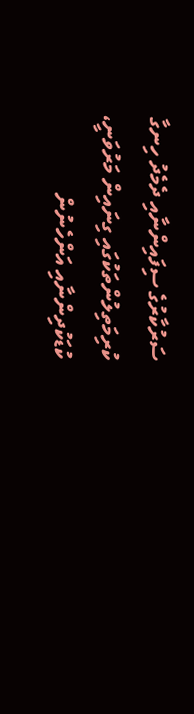ސަރުކާރުގެ ސިފައިންނާއި ދެމެދު ހިނގާ ކުރިމަތިލުންތަކުގައި ގިނައިން މަރުވަނީ، ކުޑަކުދިންނާއި އަންހެނުން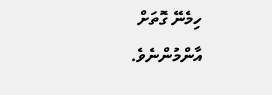ހިމެނޭ ގޮތަށް އާންމުންނެވެ.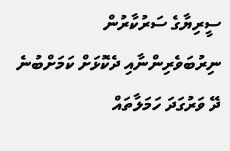ސީރިޔާގެ ސަރުކާރުން ނިރުބަވެރިންނާއި ދެކޮޅަށް ކަމަށްބުނެ ދޭ ވަރުގަދަ ހަމަލާތައް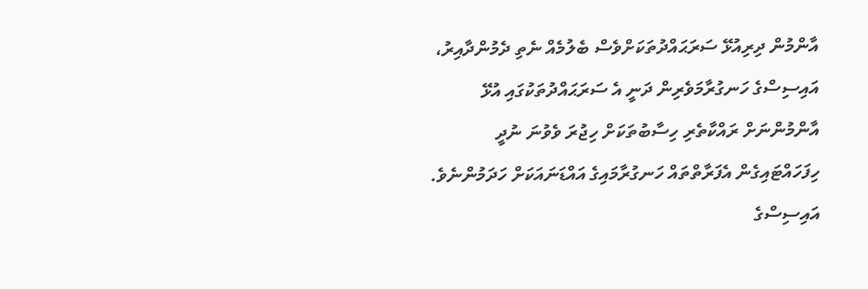އާންމުން ދިރިއުޅޭ ސަރަޙައްދުތަކަށްވެސް ބެލުމެއް ނެތި ދެމުންދާއިރު، އައިސިސްގެ ހަނގުރާމަވެރިން ދަނީ އެ ސަރަޙައްދުތަކުގައި އުޅޭ އާންމުންނަށް ރައްކާތެރި ހިސާބުތަކަށް ހިޖުރަ ވެވުނަ ނުދީ ހިފަހައްޓައިގެން އެފަރާތްތައް ހަނގުރާމައިގެ އައްޑަނައަކަށް ހަދަމުންނެވެ.
އައިސިސްގެ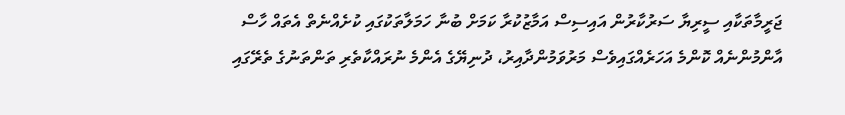ޖަރީމާތަކާއި ސީރިޔާ ސަރުކާރުން އައިސިސް އަމާޒުކުރާ ކަމަށް ބުނާ ހަމަލާތަކުގައި ކުށެއްނެތް އެތައް ހާސް އާންމުންނެއް ކޮންމެ އަހަރެއްގައިވެސް މަރުވަމުންދާއިރު، ދުނިޔޭގެ އެންމެ ނުރައްކާތެރި ތަންތަނުގެ ތެރޭގައި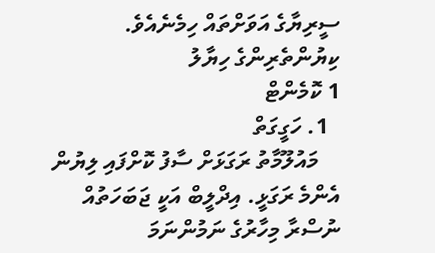ސީރިޔާގެ އަވަށްތައް ހިމެނެއެވެ.
ކިޔުންތެރިންގެ ހިޔާލު
1 ކޮމެންޓް
  1. ހަގީގަތް
    މައުލޫމާތު ރަގަޅަށް ސާފު ކޮށްފައި ލިޔުން އެންމެ ރަގަޅީ. އިދްލީބް އަކީ ޖަބަހަތުއް ނުސްރާ މިހާރުގެ ނަމުންނަމަ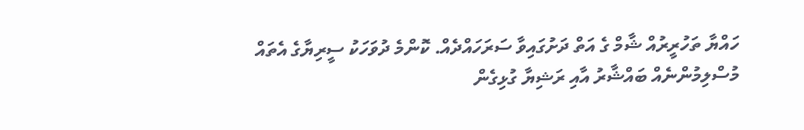ހައްޔާ ތަހުރީރުއް ޝާމް ގެ އަތް ދަށުގައިވާ ސަރަހައްދެއް. ކޮންމެ ދުވަހަކު ސީރިޔާގެ އެތައް މުސްލިމުންނެއް ބައްޝާރު އާއި ރަޝިޔާ ގުޅިގެން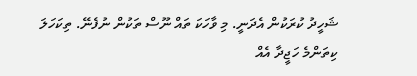ޝަހީދު ކުރަކުން އެދަނީ. މި ވާހަކަ ތައް ނޫސް ތަކުން ނުފެނޭ. ތިކަހަލަ ކިތަންމެ ހަޖީދާ އެއް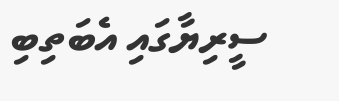ސީރިޔާގައި އެބަތިބި